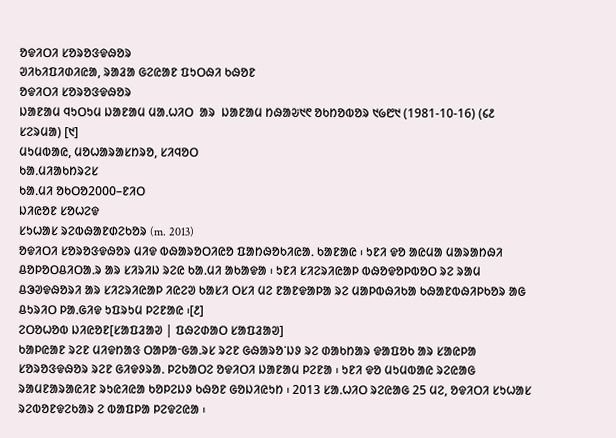ᱚᱫᱤᱛᱤ ᱥᱚᱨᱚᱝᱫᱷᱚᱨ
ᱣᱤᱠᱤᱯᱤᱰᱤᱭᱟ, ᱨᱟᱲᱟ ᱜᱮᱭᱟᱱ ᱯᱩᱛᱷᱤ ᱠᱷᱚᱱ
ᱚᱫᱤᱛᱤ ᱥᱚᱨᱚᱝᱫᱷᱚᱨ
ᱡᱟᱱᱟᱢ ᱧᱩᱛᱩᱢ ᱡᱟᱱᱟᱢ ᱢᱟᱹᱦᱤᱛ  ᱟᱨ  ᱡᱟᱱᱟᱢ ᱴᱷᱟᱶ᱑᱖ ᱚᱠᱴᱚᱵᱚᱨ ᱑᱙᱘᱑ (1981-10-16) (᱔᱒ ᱥᱮᱨᱢᱟ) [᱑]
ᱢᱩᱢᱵᱟᱭ, ᱢᱚᱦᱟᱨᱟᱥᱴᱨᱚ, ᱥᱤᱧᱚᱛ
ᱠᱟᱹᱢᱤᱟᱠᱴᱨᱮᱥ
ᱠᱟᱹᱢᱤ ᱚᱠᱛᱚ2000–ᱱᱤᱛ
ᱡᱤᱭᱚᱱ ᱥᱚᱦᱮᱫ
ᱥᱩᱦᱟᱥ ᱨᱮᱵᱷᱟᱱᱰᱮᱠᱚᱨ (m. 2013)
ᱚᱫᱤᱛᱤ ᱥᱚᱨᱚᱝᱫᱷᱚᱨ ᱢᱤᱫ ᱵᱷᱟᱨᱚᱛᱤᱭᱚ ᱯᱟᱴᱷᱚᱠᱤᱭᱟᱹ ᱠᱟᱱᱟᱭ ᱾ ᱩᱱᱤ ᱫᱚ ᱟᱭᱢᱟ ᱢᱟᱨᱟᱴᱷᱤ ᱪᱚᱞᱚᱛᱪᱤᱛᱟᱹᱨ ᱟᱨ ᱥᱤᱨᱤᱡ ᱨᱮᱭ ᱠᱟᱹᱢᱤ ᱟᱠᱟᱫᱟ ᱾ ᱩᱱᱤ ᱥᱤᱮᱨᱤᱭᱟᱞ ᱵᱷᱚᱫᱚᱞᱵᱚᱛ ᱨᱮ ᱨᱟᱢ ᱪᱳᱣᱫᱷᱚᱨᱤ ᱟᱨ ᱥᱤᱮᱨᱤᱭᱟᱞ ᱤᱭᱮᱣ ᱠᱟᱥᱤ ᱛᱥᱤ ᱢᱮ ᱱᱟᱱᱫᱟᱞᱟ ᱨᱮ ᱢᱟᱞᱵᱷᱤᱠᱟ ᱠᱷᱟᱱᱵᱷᱤᱞᱠᱚᱨ ᱟᱜ ᱪᱩᱨᱤᱛ ᱞᱟᱹᱜᱤᱫ ᱩᱯᱨᱩᱢ ᱞᱮᱱᱟᱭ ᱾[᱒]
ᱮᱛᱚᱦᱚᱵ ᱡᱤᱭᱚᱱ[ᱥᱟᱯᱲᱟᱣ | ᱯᱷᱮᱰᱟᱛ ᱥᱟᱯᱲᱟᱣ]
ᱠᱟᱞᱭᱟᱱ ᱨᱮᱱ ᱢᱤᱫᱴᱟᱝ ᱛᱟᱞᱟᱼᱜᱟᱹᱨᱥ ᱨᱮᱱ ᱜᱷᱟᱨᱚᱸᱡᱽ ᱨᱮ ᱰᱟᱠᱴᱟᱨ ᱫᱟᱯᱚᱠ ᱟᱨ ᱥᱟᱭᱞᱟ ᱥᱚᱨᱚᱝᱫᱷᱚᱨ ᱨᱮᱱ ᱜᱤᱫᱽᱨᱟᱹ ᱞᱮᱠᱟᱛᱮ ᱚᱫᱤᱛᱤ ᱡᱟᱱᱟᱢ ᱞᱮᱱᱟ ᱾ ᱩᱱᱤ ᱫᱚ ᱢᱩᱢᱵᱟᱭ ᱨᱮᱭᱟᱜ ᱨᱟᱢᱱᱟᱨᱟᱭᱤᱱ ᱨᱩᱭᱤᱭᱟ ᱠᱚᱞᱮᱡᱽ ᱠᱷᱚᱱ ᱜᱚᱡᱤᱭᱩᱴ ᱾ 2013 ᱥᱟᱹᱦᱤᱛ ᱨᱮᱭᱟᱜ 25 ᱢᱮ, ᱚᱫᱤᱛᱤ ᱥᱩᱦᱟᱥ ᱨᱮᱵᱚᱱᱫᱮᱠᱟᱨ ᱮ ᱵᱟᱯᱞᱟ ᱞᱮᱫᱮᱭᱟ ᱾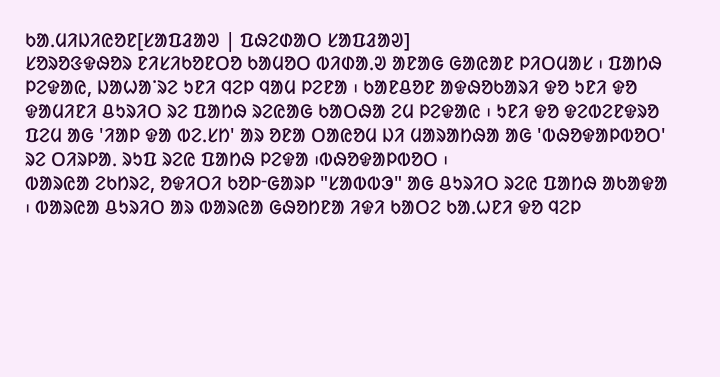ᱠᱟᱹᱢᱤᱡᱤᱭᱚᱱ[ᱥᱟᱯᱲᱟᱣ | ᱯᱷᱮᱰᱟᱛ ᱥᱟᱯᱲᱟᱣ]
ᱥᱚᱨᱚᱝᱫᱷᱚᱨ ᱱᱤᱥᱤᱠᱚᱱᱛᱚ ᱠᱟᱢᱚᱛ ᱵᱤᱰᱟᱹᱣ ᱟᱱᱟᱜ ᱜᱟᱭᱟᱱ ᱞᱤᱛᱢᱟᱥ ᱾ ᱯᱟᱴᱷ ᱞᱮᱫᱟᱭ, ᱡᱟᱦᱟᱸᱨᱮ ᱩᱱᱤ ᱧᱮᱞ ᱧᱟᱢ ᱞᱮᱱᱟ ᱾ ᱠᱟᱱᱪᱚᱱ ᱟᱫᱷᱚᱠᱟᱨᱤ ᱫᱚ ᱩᱱᱤ ᱫᱚ ᱫᱟᱢᱤᱱᱤ ᱪᱩᱨᱤᱛ ᱨᱮ ᱯᱟᱴᱷ ᱨᱮᱭᱟᱜ ᱠᱟᱛᱷᱟ ᱮᱢ ᱞᱮᱫᱟᱭ ᱾ ᱩᱱᱤ ᱫᱚ ᱫᱮᱵᱮᱱᱫᱨᱚ ᱯᱮᱢ ᱟᱜ 'ᱤᱟᱞ ᱫᱟ ᱵᱮᱹᱥᱴ' ᱟᱨ ᱚᱱᱟ ᱛᱟᱭᱚᱢ ᱡᱤ ᱢᱟᱨᱟᱴᱷᱟ ᱟᱜ 'ᱵᱷᱚᱫᱟᱞᱵᱚᱛ' ᱨᱮ ᱛᱤᱨᱞᱟᱹ ᱨᱩᱯ ᱨᱮᱭ ᱯᱟᱴᱷ ᱞᱮᱫᱟ ᱾ᱵᱷᱚᱫᱟᱞᱵᱚᱛ ᱾
ᱵᱟᱨᱭᱟ ᱮᱠᱴᱨᱮ, ᱚᱫᱤᱛᱤ ᱠᱚᱞᱼᱜᱟᱨᱞ "ᱥᱟᱵᱵᱳ" ᱟᱜ ᱪᱩᱨᱤᱛ ᱨᱮᱭ ᱯᱟᱴᱷ ᱟᱠᱟᱫᱟ ᱾ ᱵᱟᱨᱭᱟ ᱪᱩᱨᱤᱛ ᱟᱨ ᱵᱟᱨᱭᱟ ᱜᱷᱚᱴᱱᱟ ᱤᱫᱤ ᱠᱟᱛᱮ ᱠᱟᱹᱦᱱᱤ ᱫᱚ ᱧᱮᱞ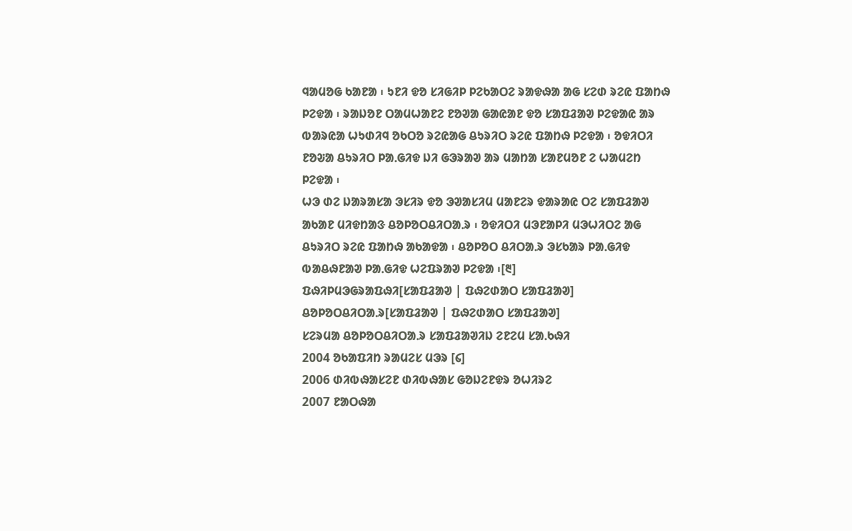ᱧᱟᱢᱚᱜ ᱠᱟᱱᱟ ᱾ ᱩᱱᱤ ᱫᱚ ᱥᱤᱜᱤᱞ ᱞᱮᱠᱟᱛᱮ ᱨᱟᱫᱷᱟ ᱟᱜ ᱥᱮᱰ ᱨᱮᱭ ᱯᱟᱴᱷ ᱞᱮᱫᱟ ᱾ ᱨᱟᱡᱚᱱ ᱛᱟᱢᱦᱟᱱᱮ ᱱᱚᱣᱟ ᱜᱟᱭᱟᱱ ᱫᱚ ᱥᱟᱯᱲᱟᱣ ᱞᱮᱫᱟᱭ ᱟᱨ ᱵᱟᱨᱭᱟ ᱦᱩᱰᱤᱧ ᱚᱠᱛᱚ ᱨᱮᱭᱟᱜ ᱪᱩᱨᱤᱛ ᱨᱮᱭ ᱯᱟᱴᱷ ᱞᱮᱫᱟ ᱾ ᱚᱫᱤᱛᱤ ᱱᱚᱶᱟ ᱪᱩᱨᱤᱛ ᱞᱟᱹᱜᱤᱫ ᱡᱤ ᱜᱳᱨᱟᱣ ᱟᱨ ᱢᱟᱴᱟ ᱥᱟᱱᱢᱚᱱ ᱮ ᱦᱟᱢᱮᱴ ᱞᱮᱫᱟ ᱾
ᱦᱳ ᱰᱮ ᱡᱟᱨᱟᱥᱟ ᱳᱥᱤᱨ ᱫᱚ ᱳᱣᱟᱥᱤᱢ ᱢᱟᱱᱮᱨ ᱫᱟᱨᱟᱭ ᱛᱮ ᱥᱟᱯᱲᱟᱣ ᱟᱠᱟᱱ ᱢᱤᱫᱴᱟᱝ ᱪᱚᱞᱚᱛᱪᱤᱛᱟᱹᱨ ᱾ ᱚᱫᱤᱛᱤ ᱢᱳᱱᱟᱞᱤ ᱢᱳᱦᱤᱛᱮ ᱟᱜ ᱪᱩᱨᱤᱛ ᱨᱮᱭ ᱯᱟᱴᱷ ᱟᱠᱟᱫᱟ ᱾ ᱪᱚᱞᱚᱛ ᱪᱤᱛᱟᱹᱨ ᱳᱥᱠᱟᱨ ᱞᱟᱹᱜᱤᱫ ᱵᱟᱪᱷᱱᱟᱣ ᱞᱟᱹᱜᱤᱫ ᱦᱮᱯᱨᱟᱣ ᱞᱮᱫᱟ ᱾[᱓]
ᱯᱷᱤᱞᱢᱳᱜᱨᱟᱯᱷᱤ[ᱥᱟᱯᱲᱟᱣ | ᱯᱷᱮᱰᱟᱛ ᱥᱟᱯᱲᱟᱣ]
ᱪᱚᱞᱚᱛᱪᱤᱛᱟᱹᱨ[ᱥᱟᱯᱲᱟᱣ | ᱯᱷᱮᱰᱟᱛ ᱥᱟᱯᱲᱟᱣ]
ᱥᱮᱨᱢᱟ ᱪᱚᱞᱚᱛᱪᱤᱛᱟᱹᱨ ᱥᱟᱯᱲᱟᱣᱤᱡ ᱮᱱᱮᱢ ᱥᱟᱹᱠᱷᱤ
2004 ᱚᱠᱟᱯᱤᱴ ᱨᱟᱢᱮᱥ ᱢᱳᱨ [᱔]
2006 ᱰᱤᱵᱷᱟᱥᱮᱱ ᱰᱤᱵᱷᱟᱥ ᱜᱚᱡᱮᱱᱫᱨ ᱚᱦᱤᱨᱮ
2007 ᱱᱟᱛᱷᱟ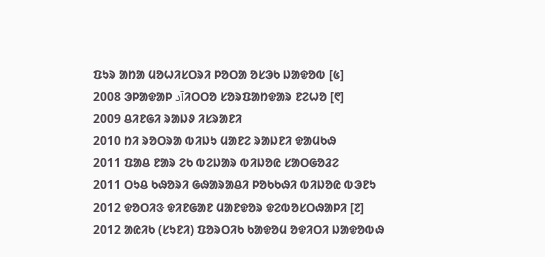ᱯᱩᱨ ᱟᱴᱟ ᱢᱚᱦᱤᱥᱛᱨᱤ ᱞᱚᱛᱟ ᱚᱥᱳᱠ ᱡᱟᱫᱚᱵ [᱕]
2008 ᱳᱞᱟᱫᱟᱞ آدᱤᱛᱛᱚ ᱥᱚᱨᱯᱟᱴᱫᱟᱨ ᱱᱮᱦᱚ [᱖]
2009 ᱪᱤᱱᱜᱤ ᱨᱟᱡᱽ ᱤᱥᱨᱟᱱᱤ
2010 ᱴᱤ ᱨᱚᱛᱨᱟ ᱵᱤᱡᱩ ᱢᱟᱱᱮ ᱨᱟᱡᱱᱤ ᱫᱟᱢᱠᱷ
2011 ᱯᱟᱪ ᱱᱟᱨ ᱮᱠ ᱵᱮᱡᱟᱨ ᱵᱤᱡᱚᱭ ᱥᱟᱛᱜᱚᱲᱮ
2011 ᱛᱩᱪ ᱠᱷᱚᱨᱤ ᱜᱷᱟᱨᱟᱪᱤ ᱞᱚᱠᱠᱷᱤ ᱵᱤᱡᱚᱭ ᱵᱳᱱᱩ
2012 ᱫᱚᱛᱤᱝ ᱫᱤᱱᱜᱟᱱ ᱢᱟᱱᱫᱚᱨ ᱫᱮᱵᱚᱥᱛᱷᱟᱞᱤ [᱗]
2012 ᱟᱭᱤᱠ (ᱥᱩᱱᱤ) ᱯᱚᱨᱛᱤᱠ ᱠᱟᱫᱚᱢ ᱚᱫᱤᱛᱤ ᱡᱟᱫᱚᱵᱷ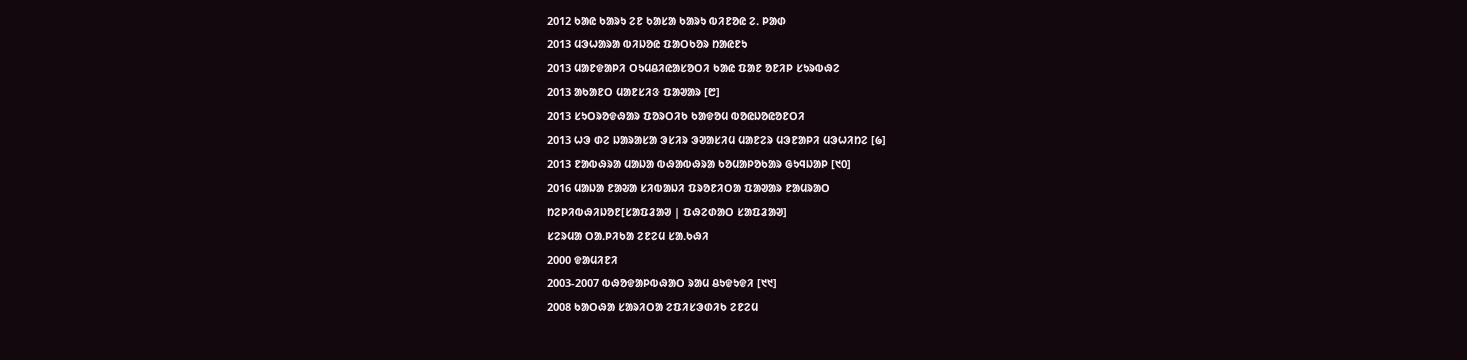2012 ᱠᱟᱭ ᱠᱟᱨᱩ ᱮᱱ ᱠᱟᱥᱟ ᱠᱟᱨᱩ ᱵᱤᱱᱚᱭ ᱮᱹ ᱞᱟᱰ
2013 ᱢᱳᱦᱟᱨᱟ ᱵᱤᱡᱚᱭ ᱯᱟᱛᱠᱚᱨ ᱴᱟᱭᱱᱩ
2013 ᱢᱟᱱᱫᱟᱞᱤ ᱛᱩᱢᱪᱤᱭᱟᱥᱚᱛᱤ ᱠᱟᱭ ᱯᱟᱱ ᱚᱱᱤᱞ ᱥᱩᱨᱵᱷᱮ
2013 ᱟᱠᱟᱱᱛ ᱢᱟᱱᱥᱤᱝ ᱯᱟᱣᱟᱨ [᱘]
2013 ᱥᱩᱛᱨᱚᱫᱷᱟᱨ ᱯᱚᱨᱛᱤᱠ ᱠᱟᱫᱚᱢ ᱵᱚᱭᱡᱚᱭᱚᱱᱛᱤ
2013 ᱦᱳ ᱰᱮ ᱡᱟᱨᱟᱥᱟ ᱳᱥᱤᱨ ᱳᱣᱟᱥᱤᱢ ᱢᱟᱱᱮᱨ ᱢᱳᱱᱟᱞᱤ ᱢᱳᱦᱤᱴᱮ [᱙]
2013 ᱱᱟᱵᱷᱨᱟ ᱢᱟᱡᱟ ᱵᱷᱟᱵᱷᱨᱟ ᱠᱚᱢᱟᱞᱚᱠᱟᱨ ᱜᱩᱧᱡᱟᱞ [᱑᱐]
2016 ᱢᱟᱡᱟ ᱱᱟᱶᱟ ᱥᱤᱵᱟᱡᱤ ᱯᱨᱚᱱᱤᱛᱟ ᱯᱟᱣᱟᱨ ᱱᱟᱢᱨᱟᱛ
ᱴᱮᱞᱤᱵᱷᱤᱡᱚᱱ[ᱥᱟᱯᱲᱟᱣ | ᱯᱷᱮᱰᱟᱛ ᱥᱟᱯᱲᱟᱣ]
ᱥᱮᱨᱢᱟ ᱛᱟᱹᱞᱤᱠᱟ ᱮᱱᱮᱢ ᱥᱟᱹᱠᱷᱤ
2000 ᱫᱟᱢᱤᱱᱤ
2003-2007 ᱵᱷᱚᱫᱟᱞᱵᱷᱟᱛ ᱨᱟᱢ ᱪᱩᱫᱩᱫᱤ [᱑᱑]
2008 ᱠᱟᱛᱷᱟ ᱥᱟᱨᱤᱛᱟ ᱮᱯᱤᱥᱳᱰᱤᱠ ᱮᱱᱮᱢ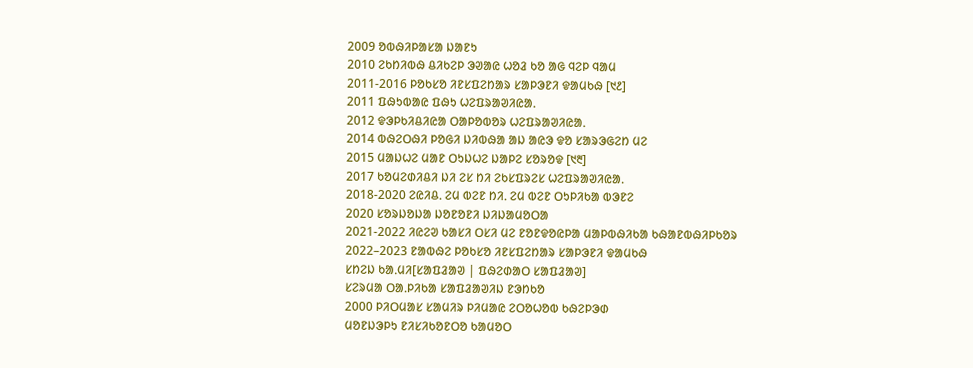2009 ᱚᱵᱷᱤᱞᱟᱥᱟ ᱡᱟᱱᱩ
2010 ᱮᱠᱴᱤᱵᱷ ᱪᱤᱠᱮᱞ ᱳᱣᱟᱭ ᱦᱚᱲ ᱠᱚ ᱟᱜ ᱧᱮᱞ ᱧᱟᱢ
2011-2016 ᱞᱚᱠᱥᱚ ᱤᱱᱥᱯᱮᱴᱟᱨ ᱥᱟᱞᱳᱱᱤ ᱫᱟᱢᱠᱷ [᱑᱒]
2011 ᱯᱷᱩᱵᱟᱭ ᱯᱷᱩ ᱦᱮᱯᱨᱟᱣᱤᱭᱟᱹ
2012 ᱫᱳᱞᱠᱤᱪᱤᱭᱟ ᱛᱟᱞᱚᱵᱚᱨ ᱦᱮᱯᱨᱟᱣᱤᱭᱟᱹ
2014 ᱵᱷᱮᱛᱷᱤ ᱞᱚᱜᱤ ᱡᱤᱵᱷᱟ ᱟᱡ ᱟᱭᱳ ᱫᱚ ᱥᱟᱨᱳᱜᱮᱴ ᱢᱮ
2015 ᱢᱟᱡᱦᱮ ᱢᱟᱱ ᱛᱩᱡᱦᱮ ᱡᱟᱞᱮ ᱥᱚᱨᱚᱫ [᱑᱓]
2017 ᱠᱚᱢᱮᱰᱤᱪᱤ ᱡᱤ ᱮᱥ ᱴᱤ ᱮᱠᱥᱯᱨᱮᱥ ᱦᱮᱯᱨᱟᱣᱤᱭᱟᱹ
2018-2020 ᱮᱭᱤᱪᱹ ᱮᱢ ᱵᱮᱱ ᱴᱤᱹ ᱮᱢ ᱵᱮᱱ ᱛᱩᱞᱤᱠᱟ ᱵᱳᱱᱮ
2020 ᱥᱚᱨᱡᱚᱡᱟ ᱡᱚᱱᱚᱱᱤ ᱡᱤᱡᱟᱢᱚᱛᱟ
2021-2022 ᱤᱭᱮᱣ ᱠᱟᱥᱤ ᱛᱥᱤ ᱢᱮ ᱱᱚᱱᱫᱚᱭᱞᱟ ᱢᱟᱞᱵᱷᱤᱠᱟ ᱠᱷᱟᱱᱵᱷᱤᱞᱠᱚᱨ
2022–2023 ᱱᱟᱵᱷᱮ ᱞᱚᱠᱥᱚ ᱤᱱᱥᱯᱮᱴᱟᱨ ᱥᱟᱞᱳᱱᱤ ᱫᱟᱢᱠᱷ
ᱥᱴᱮᱡ ᱠᱟᱹᱢᱤ[ᱥᱟᱯᱲᱟᱣ | ᱯᱷᱮᱰᱟᱛ ᱥᱟᱯᱲᱟᱣ]
ᱥᱮᱨᱢᱟ ᱛᱟᱹᱞᱤᱠᱟ ᱥᱟᱯᱲᱟᱣᱤᱡ ᱱᱳᱴᱠᱚ
2000 ᱞᱤᱛᱢᱟᱥ ᱥᱟᱢᱤᱨ ᱞᱤᱢᱟᱭ ᱮᱛᱚᱦᱚᱵ ᱠᱷᱮᱞᱳᱰ
ᱢᱚᱱᱡᱳᱞᱩ ᱱᱤᱥᱤᱠᱚᱱᱛᱚ ᱠᱟᱢᱚᱛ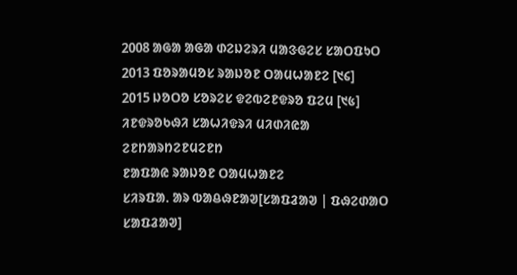2008 ᱟᱜᱟ ᱟᱜᱟ ᱰᱮᱡᱮᱨᱤ ᱢᱟᱝᱜᱮᱥ ᱥᱟᱛᱯᱩᱛ
2013 ᱯᱚᱨᱟᱢᱚᱥ ᱨᱟᱡᱚᱱ ᱛᱟᱢᱦᱟᱱᱮ [᱑᱔]
2015 ᱡᱚᱛᱚ ᱥᱚᱨᱮᱥ ᱫᱮᱵᱮᱱᱫᱨᱚ ᱯᱮᱢ [᱑᱕]
ᱤᱱᱫᱨᱚᱠᱷᱤ ᱥᱟᱦᱤᱫᱨᱤ ᱢᱤᱰᱤᱭᱟ ᱮᱱᱴᱟᱨᱴᱮᱱᱢᱮᱱᱴ
ᱱᱟᱯᱟᱭ ᱨᱟᱡᱚᱱ ᱛᱟᱢᱦᱟᱱᱮ
ᱥᱤᱨᱯᱟᱹ ᱟᱨ ᱵᱟᱪᱷᱱᱟᱣ[ᱥᱟᱯᱲᱟᱣ | ᱯᱷᱮᱰᱟᱛ ᱥᱟᱯᱲᱟᱣ]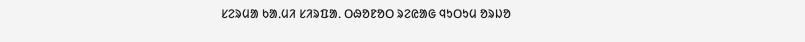ᱥᱮᱨᱢᱟ ᱠᱟᱹᱢᱤ ᱥᱤᱨᱯᱟᱹ ᱛᱷᱚᱱᱚᱛ ᱨᱮᱭᱟᱜ ᱧᱩᱛᱩᱢ ᱚᱨᱡᱚ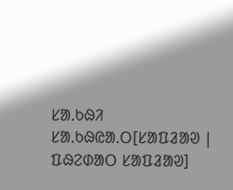ᱥᱟᱹᱠᱷᱤ
ᱥᱟᱹᱠᱷᱭᱟᱹᱛ[ᱥᱟᱯᱲᱟᱣ | ᱯᱷᱮᱰᱟᱛ ᱥᱟᱯᱲᱟᱣ]